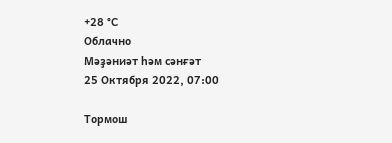+28 °С
Облачно
Мәҙәниәт һәм сәнғәт
25 Октября 2022, 07:00

Тормош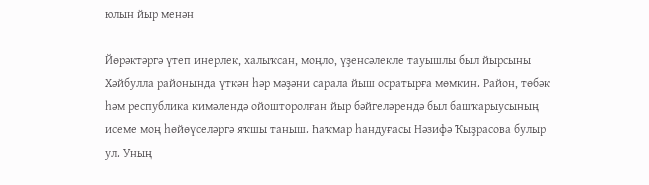юлын йыр менән

Йөрәктәргә үтеп инерлек, халыҡсан, моңло, үҙенсәлекле тауышлы был йырсыны Хәйбулла районында үткән һәр мәҙәни сарала йыш осратырға мөмкин. Район, төбәк һәм республика кимәлендә ойошторолған йыр бәйгеләрендә был башҡарыусының исеме моң һөйөүселәргә яҡшы таныш. Һаҡмар һандуғасы Нәзифә Ҡыҙрасова булыр ул. Уның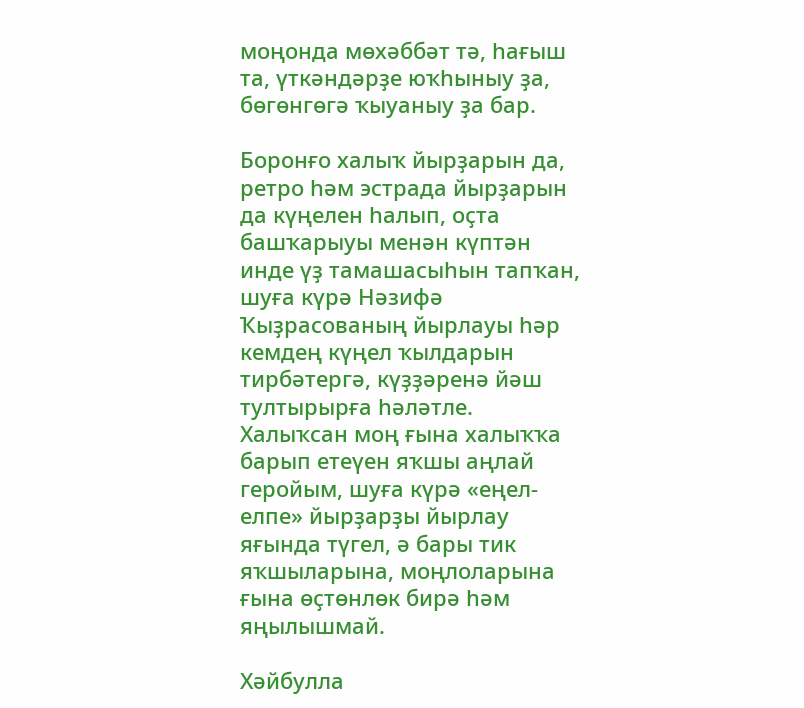моңонда мөхәббәт тә, һағыш та, үткәндәрҙе юҡһыныу ҙа, бөгөнгөгә ҡыуаныу ҙа бар.

Боронғо халыҡ йырҙарын да, ретро һәм эстрада йырҙарын да күңелен һалып, оҫта башҡарыуы менән күптән инде үҙ тамашасыһын тапҡан, шуға күрә Нәзифә Ҡыҙрасованың йырлауы һәр кемдең күңел ҡылдарын тирбәтергә, күҙҙәренә йәш тултырырға һәләтле. Халыҡсан моң ғына халыҡҡа барып етеүен яҡшы аңлай геройым, шуға күрә «еңел-елпе» йырҙарҙы йырлау яғында түгел, ә бары тик яҡшыларына, моңлоларына ғына өҫтөнлөк бирә һәм яңылышмай.

Хәйбулла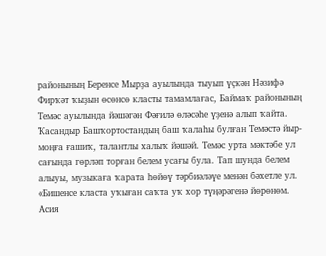районының Беренсе Мырҙа ауылында тыуып үҫкән Нәзифә Фирҡәт ҡыҙын өсөнсө класты тамамлағас, Баймаҡ районының Темәс ауылында йәшәгән Фәғилә өләсәһе үҙенә алып ҡайта. Ҡасандыр Башҡортостандың баш ҡалаһы булған Темәстә йыр-моңға ғашиҡ, талантлы халыҡ йәшәй. Темәс урта мәктәбе ул сағында гөрләп торған белем усағы була. Тап шунда белем алыуы, музыкаға ҡарата һөйөү тәрбиәләүе менән бәхетле ул. «Бишенсе класта уҡыған саҡта уҡ хор түңәрәгенә йөрөнөм. Асия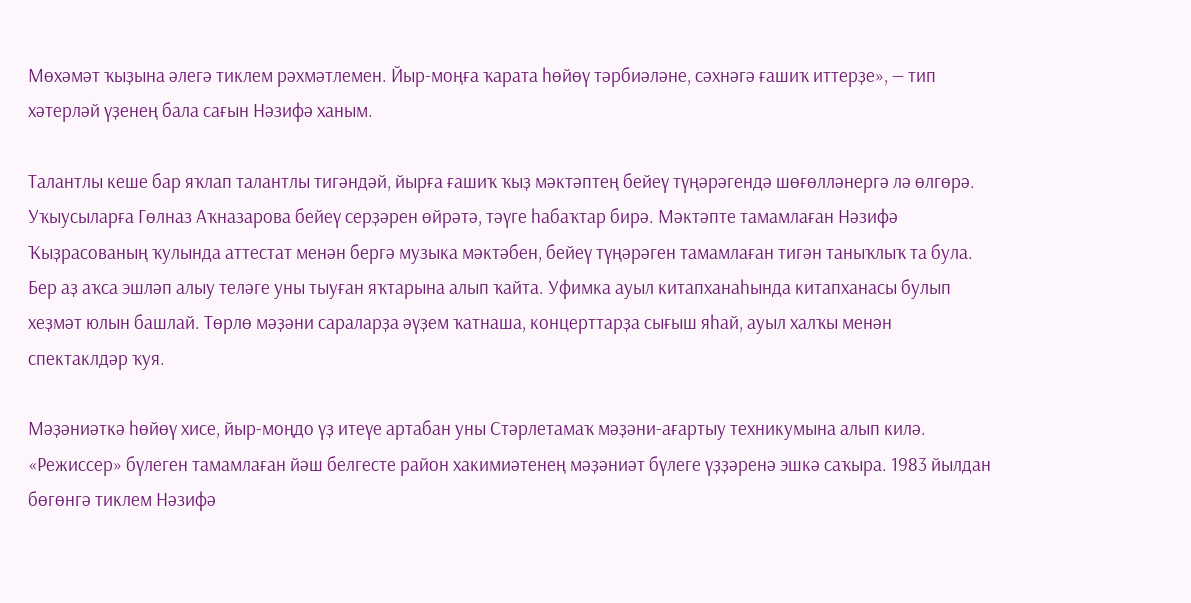Мөхәмәт ҡыҙына әлегә тиклем рәхмәтлемен. Йыр-моңға ҡарата һөйөү тәрбиәләне, сәхнәгә ғашиҡ иттерҙе», — тип хәтерләй үҙенең бала сағын Нәзифә ханым.

Талантлы кеше бар яҡлап талантлы тигәндәй, йырға ғашиҡ ҡыҙ мәктәптең бейеү түңәрәгендә шөғөлләнергә лә өлгөрә. Уҡыусыларға Гөлназ Аҡназарова бейеү серҙәрен өйрәтә, тәүге һабаҡтар бирә. Мәктәпте тамамлаған Нәзифә Ҡыҙрасованың ҡулында аттестат менән бергә музыка мәктәбен, бейеү түңәрәген тамамлаған тигән таныҡлыҡ та була. Бер аҙ аҡса эшләп алыу теләге уны тыуған яҡтарына алып ҡайта. Уфимка ауыл китапханаһында китапханасы булып хеҙмәт юлын башлай. Төрлө мәҙәни сараларҙа әүҙем ҡатнаша, концерттарҙа сығыш яһай, ауыл халҡы менән спектаклдәр ҡуя.

Мәҙәниәткә һөйөү хисе, йыр-моңдо үҙ итеүе артабан уны Стәрлетамаҡ мәҙәни-ағартыу техникумына алып килә. «Режиссер» бүлеген тамамлаған йәш белгесте район хакимиәтенең мәҙәниәт бүлеге үҙҙәренә эшкә саҡыра. 1983 йылдан бөгөнгә тиклем Нәзифә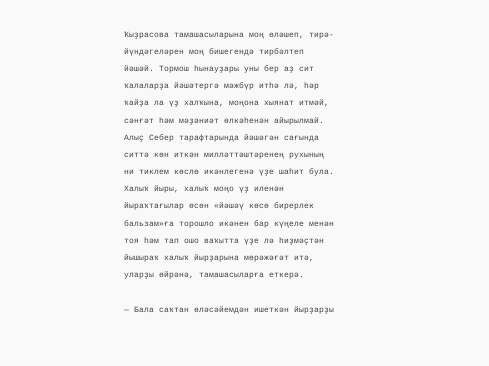Ҡыҙрасова тамашасыларына моң өләшеп, тирә-йүндәгеләрен моң бишегендә тирбәлтеп йәшәй. Тормош һынауҙары уны бер аҙ сит ҡалаларҙа йәшәтергә мәжбүр итһә лә, һәр ҡайҙа ла үҙ халҡына, моңона хыянат итмәй, сәнғәт һәм мәҙәниәт өлкәһенән айырылмай. Алыҫ Себер тарафтарында йәшәгән сағында ситтә көн иткән милләттәштәренең рухының ни тиклем көслө икәнлегенә үҙе шаһит була. Халыҡ йыры, халыҡ моңо үҙ иленән йыраҡтағылар өсөн «йәшәү көсө бирерлек бальзам»ға торошло икәнен бар күңеле менән тоя һәм тап ошо ваҡытта үҙе лә һиҙмәҫтән йышыраҡ халыҡ йырҙарына мөрәжәғәт итә, уларҙы өйрәнә, тамашасыларға еткерә.

— Бала саҡтан өләсәйемдән ишеткән йырҙарҙы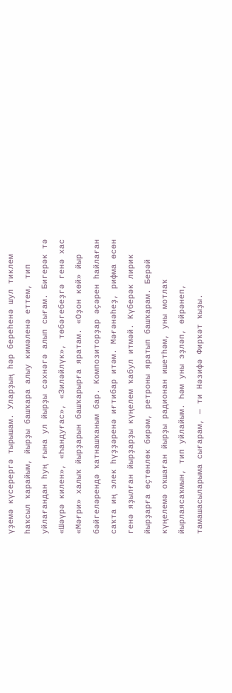үҙемә күсерергә тырышам. Уларҙың һәр береһенә шул тиклем һаҡсыл ҡарайым, йырҙы башҡара алыу кимәленә еттем, тип уйлағандан һуң ғына ул йырҙы сәхнәгә алып сығам. Бигерәк тә «Шәүрә килен», «Һандуғас», «Зиләйлүк», төбәгебеҙгә генә хас «Мәғри» халыҡ йырҙарын башҡарырға яратам. «Оҙон көй» йыр бәйгеләрендә ҡатнашҡаным бар. Композиторҙар әҫәрен һайлаған саҡта иң элек һүҙҙәренә иғтибар итәм. Мәғәнәһеҙ, рифма өсөн генә яҙылған йырҙарҙы күңелем ҡабул итмәй. Күберәк лирик йырҙарға өҫтөнлөк бирәм, ретроны яратып башҡарам. Берәй күңелемә оҡшаған йырҙы радионан ишетһәм, уны мотлаҡ йырлаясаҡмын, тип уйлайым. Һәм уны эҙләп, өйрәнеп, тамашасыларыма сығарам, — ти Нәзифә Фирҡәт ҡыҙы.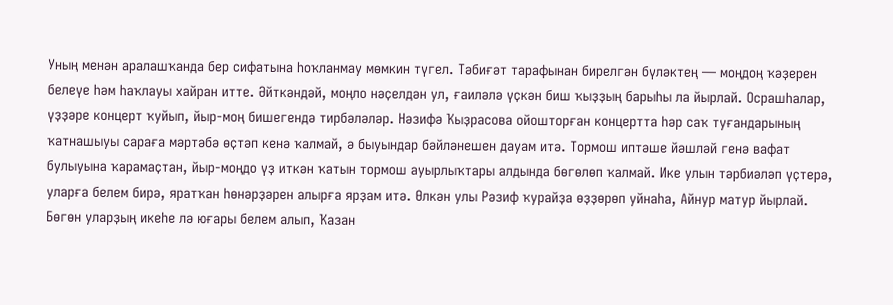Уның менән аралашҡанда бер сифатына һоҡланмау мөмкин түгел. Тәбиғәт тарафынан бирелгән бүләктең — моңдоң ҡәҙерен белеүе һәм һаҡлауы хайран итте. Әйткәндәй, моңло нәҫелдән ул, ғаиләлә үҫкән биш ҡыҙҙың барыһы ла йырлай. Осрашһалар, үҙҙәре концерт ҡуйып, йыр-моң бишегендә тирбәләләр. Нәзифә Ҡыҙрасова ойошторған концертта һәр саҡ туғандарының ҡатнашыуы сараға мәртәбә өҫтәп кенә ҡалмай, ә быуындар бәйләнешен дауам итә. Тормош иптәше йәшләй генә вафат булыуына ҡарамаҫтан, йыр-моңдо үҙ иткән ҡатын тормош ауырлыҡтары алдында бөгөлөп ҡалмай. Ике улын тәрбиәләп үҫтерә, уларға белем бирә, яратҡан һөнәрҙәрен алырға ярҙам итә. Өлкән улы Рәзиф ҡурайҙа өҙҙөрөп уйнаһа, Айнур матур йырлай. Бөгөн уларҙың икеһе лә юғары белем алып, Ҡазан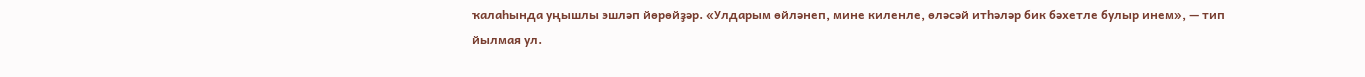ҡалаһында уңышлы эшләп йөрөйҙәр. «Улдарым өйләнеп, мине киленле, өләсәй итһәләр бик бәхетле булыр инем», — тип йылмая ул.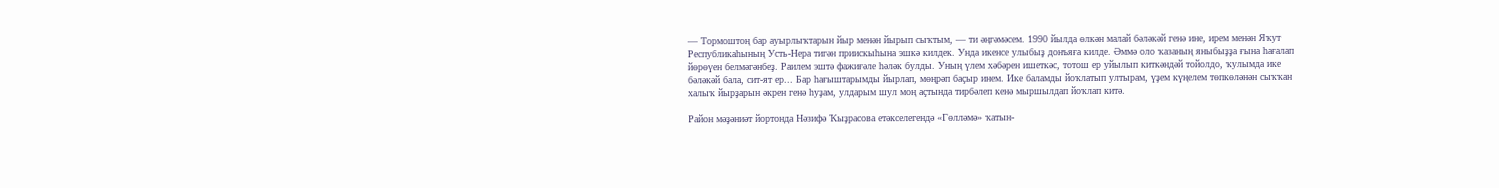— Тормоштоң бар ауырлыҡтарын йыр менән йырып сыҡтым, — ти әңгәмәсем. 1990 йылда өлкән малай бәләкәй генә ине, ирем менән Яҡут Республикаһының Усть-Нера тигән приискыһына эшкә килдек. Унда икенсе улыбыҙ донъяға килде. Әммә оло ҡазаның яныбыҙҙа ғына һағалап йөрөүен белмәгәнбеҙ. Раилем эштә фажиғәле һәләк булды. Уның үлем хәбәрен ишеткәс, тотош ер уйылып киткәндәй тойолдо, ҡулымда ике бәләкәй бала, сит-ят ер... Бар һағыштарымды йырлап, мөңрәп баҫыр инем. Ике баламды йоҡлатып ултырам, үҙем күңелем төпкөләнән сыҡҡан халыҡ йырҙарын әкрен генә һуҙам, улдарым шул моң аҫтында тирбәлеп кенә мыршылдап йоҡлап китә.

Район мәҙәниәт йортонда Нәзифә Ҡыҙрасова етәкселегендә «Гөлләмә» ҡатын-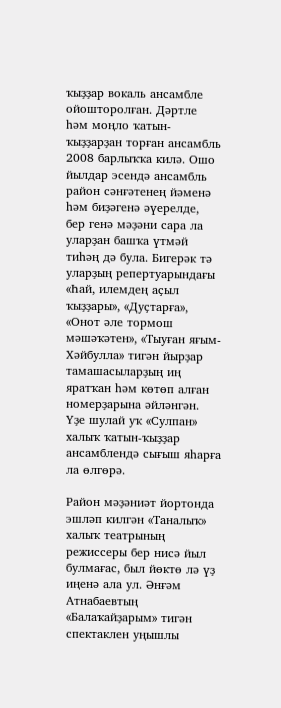ҡыҙҙар вокаль ансамбле ойошторолған. Дәртле һәм моңло ҡатын-ҡыҙҙарҙан торған ансамбль 2008 барлыҡҡа килә. Ошо йылдар эсендә ансамбль район сәнғәтенең йәменә һәм биҙәгенә әүерелде, бер генә мәҙәни сара ла уларҙан башҡа үтмәй тиһәң дә була. Бигерәк тә уларҙың репертуарындағы «Һай, илемдең аҫыл ҡыҙҙары», «Дуҫтарға», «Онот әле тормош мәшәҡәтен», «Тыуған яғым-Хәйбулла» тигән йырҙар тамашасыларҙың иң яратҡан һәм көтөп алған номерҙарына әйләнгән. Үҙе шулай уҡ «Сулпан» халыҡ ҡатын-ҡыҙҙар ансамблендә сығыш яһарға ла өлгөрә.

Район мәҙәниәт йортонда эшләп килгән «Таналыҡ» халыҡ театрының режиссеры бер нисә йыл булмағас, был йөктө лә үҙ иңенә ала ул. Әнғәм Атнабаевтың «Балаҡайҙарым» тигән спектаклен уңышлы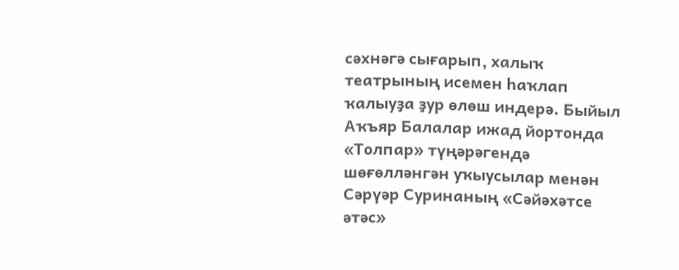сәхнәгә сығарып, халыҡ театрының исемен һаҡлап ҡалыуҙа ҙур өлөш индерә. Быйыл Аҡъяр Балалар ижад йортонда «Толпар» түңәрәгендә шөғөлләнгән уҡыусылар менән Сәрүәр Суринаның «Сәйәхәтсе әтәс»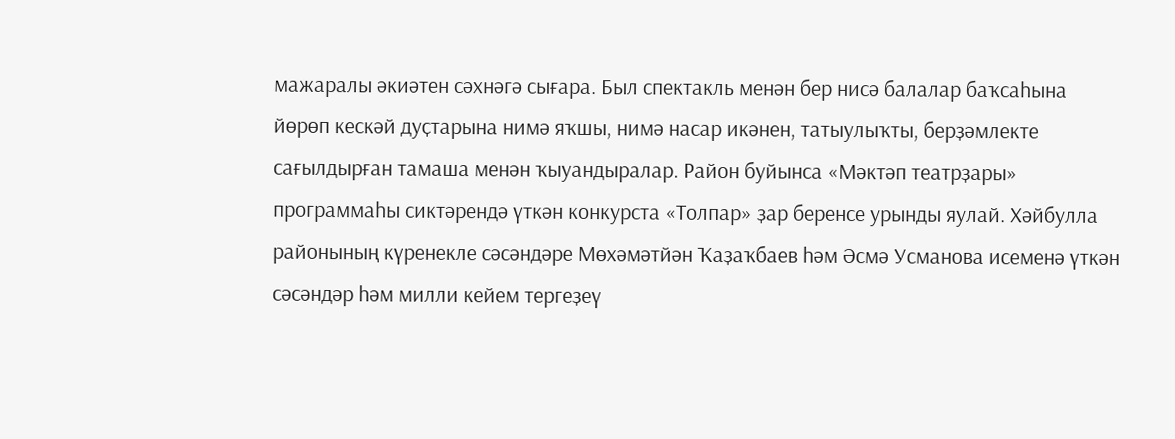мажаралы әкиәтен сәхнәгә сығара. Был спектакль менән бер нисә балалар баҡсаһына йөрөп кескәй дуҫтарына нимә яҡшы, нимә насар икәнен, татыулыҡты, берҙәмлекте сағылдырған тамаша менән ҡыуандыралар. Район буйынса «Мәктәп театрҙары» программаһы сиктәрендә үткән конкурста «Толпар» ҙар беренсе урынды яулай. Хәйбулла районының күренекле сәсәндәре Мөхәмәтйән Ҡаҙаҡбаев һәм Әсмә Усманова исеменә үткән сәсәндәр һәм милли кейем тергеҙеү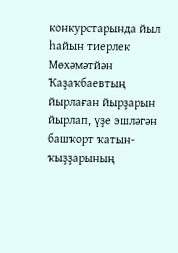конкурстарында йыл һайын тиерлек Мөхәмәтйән Ҡаҙаҡбаевтың йырлаған йырҙарын йырлап, үҙе эшләгән башҡорт ҡатын-ҡыҙҙарының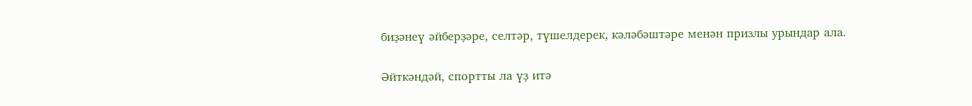биҙәнеү әйберҙәре, селтәр, түшелдерек, кәләбәштәре менән призлы урындар ала.

Әйткәндәй, спортты ла үҙ итә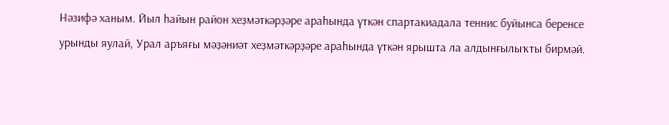Нәзифә ханым. Йыл һайын район хеҙмәткәрҙәре араһында үткән спартакиадала теннис буйынса беренсе урынды яулай, Урал аръяғы мәҙәниәт хеҙмәткәрҙәре араһында үткән ярышта ла алдынғылыҡты бирмәй.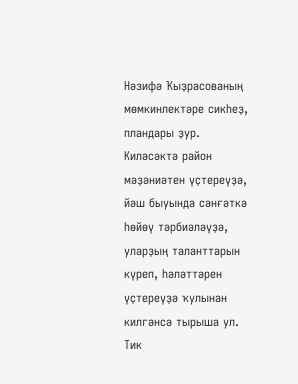Нәзифә Ҡыҙрасованың мөмкинлектәре сикһеҙ, пландары ҙур. Киләсәктә район мәҙәниәтен үҫтереүҙә, йәш быуында сәнғәткә һөйөү тәрбиәләүҙә, уларҙың таланттарын күреп, һәләттәрен үҫтереүҙә ҡулынан килгәнсә тырыша ул. Тик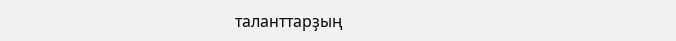таланттарҙың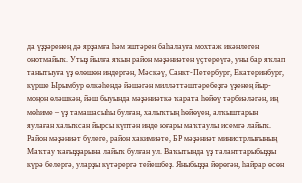да үҙҙәренең дә ярҙамға һәм эштәрен баһалауға мохтаж икәнлеген онотмайыҡ. Утыҙ йылға яҡын район мәҙәниәтен үҫтереүгә, уны бар яҡлап танытыуға үҙ өлөшөн индергән, Мәскәү, Санкт-Петербург, Екатеринбург, күрше Ырымбур өлкәһендә йәшәгән милләттәштәребеҙгә үҙенең йыр-моңон өләшкән, йәш быуында мәҙәниәткә ҡарата һөйөү тәрбиәләгән, иң мөһиме – үҙ тамашасыһы булған, халыҡтың һөйөүен, алҡыштарын яулаған халыҡсан йырсы күптән инде юғары маҡтаулы исемгә лайыҡ. Район мәҙәниәт бүлеге, район хакимиәте, БР мәҙәниәт министрлығының Маҡтау ҡағыҙҙарына лайыҡ булған ул. Ваҡытында үҙ таланттарыбыҙҙы күрә белергә, уларҙы күтәрергә тейешбеҙ. Яныбыҙҙа йөрөгән, һайрар өсөн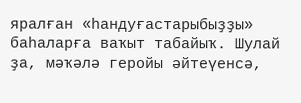яралған «һандуғастарыбыҙҙы» баһаларға ваҡыт табайыҡ. Шулай ҙа, мәҡәлә геройы әйтеүенсә,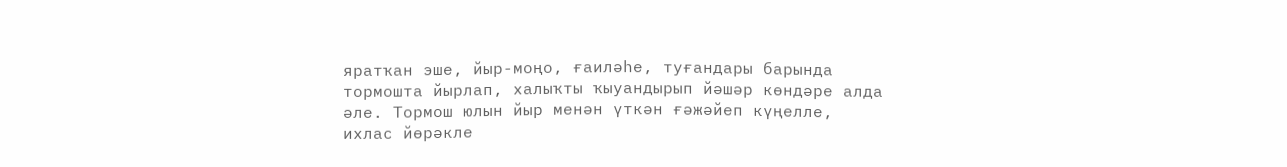яратҡан эше, йыр-моңо, ғаиләһе, туғандары барында тормошта йырлап, халыҡты ҡыуандырып йәшәр көндәре алда әле. Тормош юлын йыр менән үткән ғәжәйеп күңелле, ихлас йөрәкле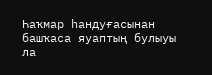Һаҡмар һандуғасынан башҡаса яуаптың булыуы ла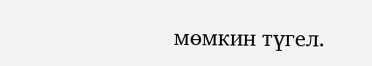мөмкин түгел.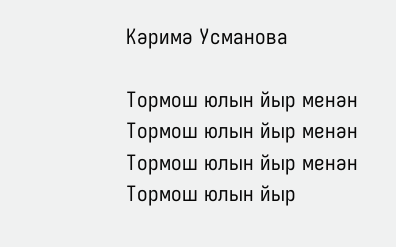Кәримә Усманова

Тормош юлын йыр менән
Тормош юлын йыр менән
Тормош юлын йыр менән
Тормош юлын йыр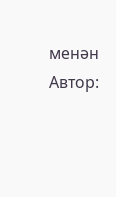менән
Автор: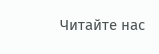Читайте нас